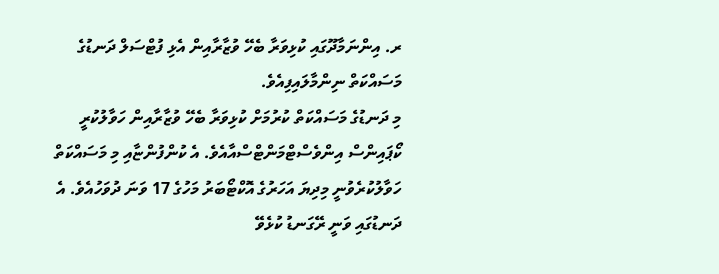ރ. އިންނަމާދޫގައި ކުޅިވަރާ ބެހޭ ވުޒާރާއިން އެޅި ފުޓްސަލް ދަނޑުގެ މަސައްކަތް ނިންމާލައިފިއެވެ.
މި ދަނޑުގެ މަސައްކަތް ކުރުމަށް ކުޅިވަރާ ބެހޭ ވުޒާރާއިން ހަވާލުކުރީ ކޯޕައިންސް އިންވެސްޓްމަންޓްސްއާއެވެ. އެ ކުންފުންޏާއި މި މަސައްކަތް ހަވާލުކުރެވުނީ މިދިޔަ އަހަރުގެ އޮކްޓޯބަރު މަހުގެ 17 ވަނަ ދުވަހުއެވެ. އެ ދަނޑުގައި ވަނީ ރޭގަނޑު ކުޅެވޭ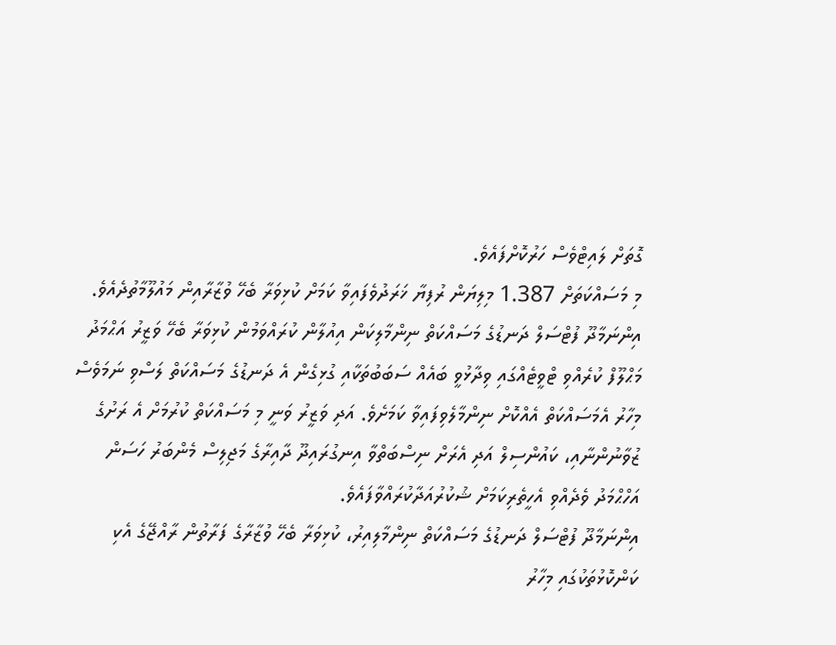ގޮތަށް ލައިޓްވެސް ހަރުކޮށްފައެވެ.
މި މަސައްކަތަށް 1.387 މިލިޔަން ރުފިޔާ ޚަރަދުވެފައިވާ ކަމަށް ކުޅިވަރާ ބެހޭ ވުޒާރާއިން މައުލޫމާތުދެއެވެ.
އިންނަމާދޫ ފުޓްސަލް ދަނޑުގެ މަސައްކަތް ނިންމާލިކަން އިއުލާން ކުރައްވަމުން ކުޅިވަރާ ބެހޭ ވަޒީރު އަޙްމަދު މަޙްލޫފް ކުރެއްވި ޓްވީޓެއްގައި ވިދާޅުވީ ބައެއް ސަބަބުތަކާއި ގުޅިގެން އެ ދަނޑުގެ މަސައްކަތް ލަސްވި ނަމަވެސް މިހާރު އެމަސައްކަތް އެއްކޮށް ނިންމާލެވިފައިވާ ކަމަށެވެ. އަދި ވަޒީރު ވަނީ މި މަސައްކަތް ކުރުމަށް އެ ރަށުގެ ޒުވާނުންނާއި، ކައުންސިލް އަދި އެރަށް ނިސްބަތްވާ އިނގުރައިދޫ ދާއިރާގެ މަޖިލިސް މެންބަރު ހަސަން އަހްޙްމަދު ވެދެއްވި އެހީތެރިކަމަށް ޝުކުރުއަދާކުރައްވާފައެވެ.
އިންނަމާދޫ ފުޓްސަލް ދަނޑުގެ މަސައްކަތް ނިންމާލިއިރު، ކުޅިވަރާ ބެހޭ ވުޒާރާގެ ފަރާތުން ރާއްޖޭގެ އެކި ކަންކޮޅުތަކުގައި މިހާރު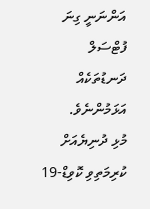އަންނަނީ ގިނަ ފުޓްސަލް ދަނޑުތަކެއް އަޅަމުންނެވެ.
މުޅި ދުނިޔެއަށް ކުރިމަތިވި ކޮވިޑް-19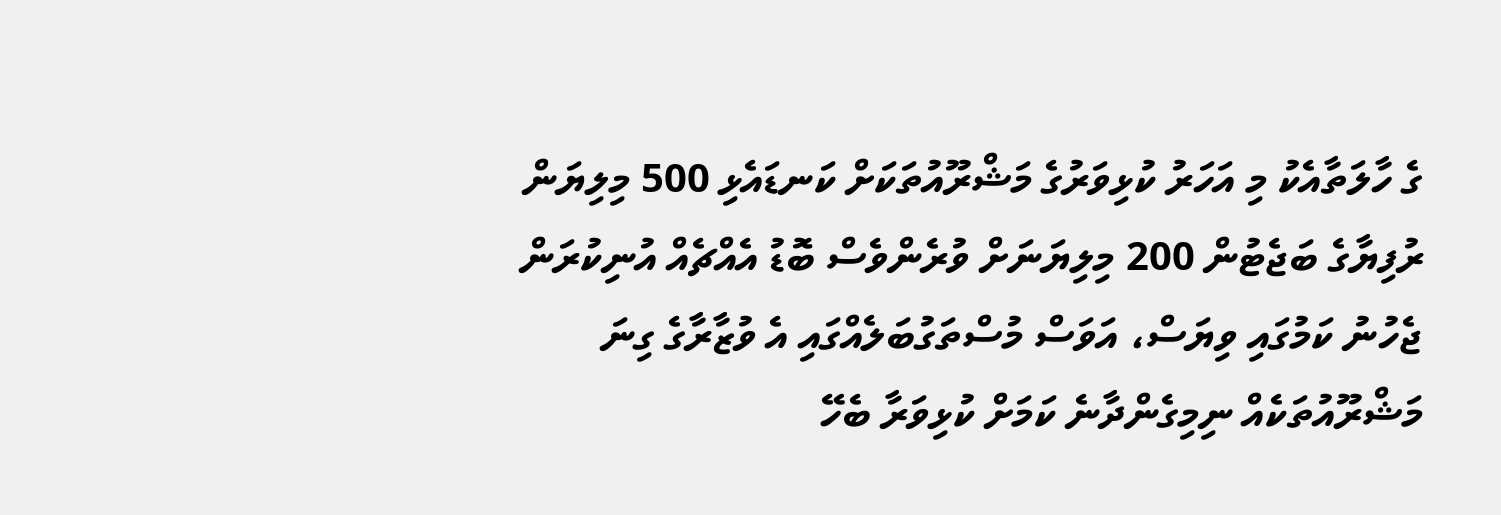ގެ ހާލަތާއެކު މި އަހަރު ކުޅިވަރުގެ މަޝްރޫއުތަކަށް ކަނޑައެޅި 500 މިލިޔަން ރުފިޔާގެ ބަޖެޓުން 200 މިލިޔަނަށް ވުރެންވެސް ބޮޑު އެއްޗެއް އުނިކުރަން ޖެހުނު ކަމުގައި ވިޔަސް، އަވަސް މުސްތަގުބަލެއްގައި އެ ވުޒާރާގެ ގިނަ މަޝްރޫއުތަކެއް ނިމިގެންދާނެ ކަމަށް ކުޅިވަރާ ބެހޭ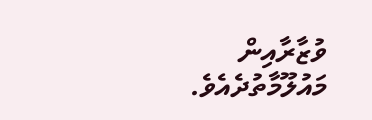ވުޒާރާއިން މައުލޫމާތުދެއެވެ.